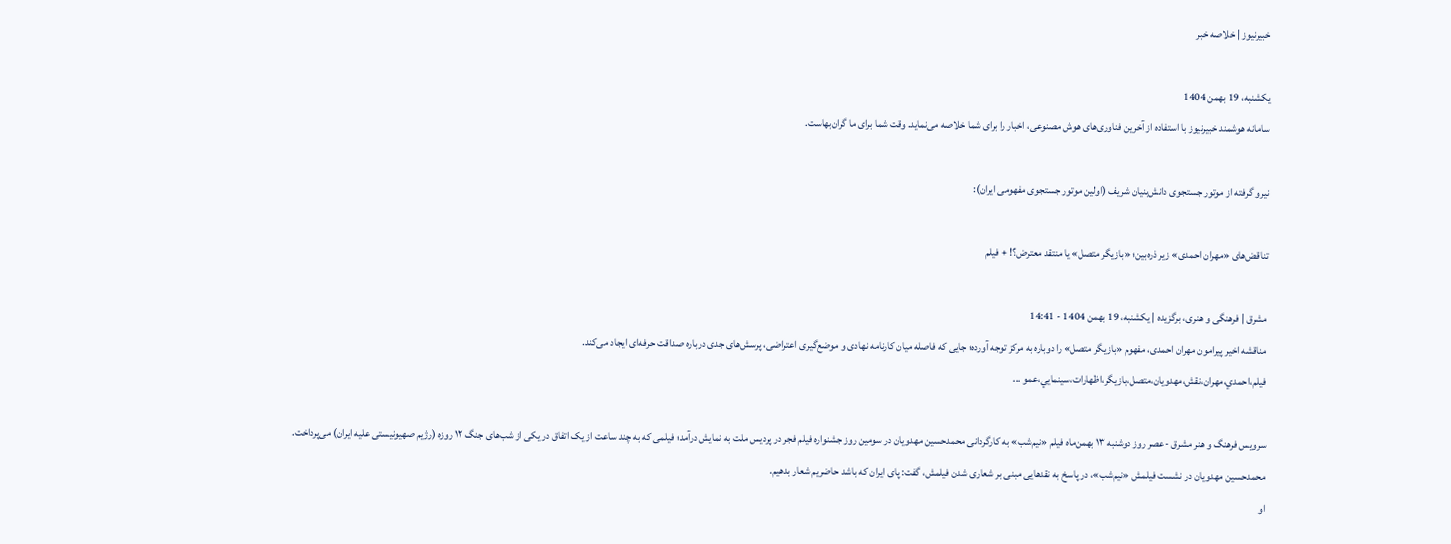خبیر‌نیوز | خلاصه خبر

یکشنبه، 19 بهمن 1404
سامانه هوشمند خبیر‌نیوز با استفاده از آخرین فناوری‌های هوش مصنوعی، اخبار را برای شما خلاصه می‌نماید. وقت شما برای ما گران‌بهاست.

نیرو گرفته از موتور جستجوی دانش‌بنیان شریف (اولین موتور جستجوی مفهومی ایران):

تناقض‌های «مهران احمدی» زیر ذره‌بین؛ «بازیگر متصل» یا منتقد معترض؟! + فیلم

مشرق | فرهنگی و هنری، برگزیده | یکشنبه، 19 بهمن 1404 - 14:41
مناقشه اخیر پیرامون مهران احمدی، مفهوم «بازیگر متصل» را دوباره به مرکز توجه آورده؛ جایی که فاصله میان کارنامه نهادی و موضع‌گیری اعتراضی، پرسش‌های جدی درباره صداقت حرفه‌ای ایجاد می‌کند.
فيلم،احمدي،مهران،نقش،مهدويان،متصل،بازيگر،اظهارات،سينمايي،عمو ...

سرویس فرهنگ و هنر مشرق -عصر روز دوشنبه ۱۳ بهمن‌ماه فیلم «نیم‌شب» به کارگردانی محمدحسین مهدویان در سومین روز جشنواره فیلم فجر در پردیس ملت به نمایش درآمد؛ فیلمی که به چند ساعت از یک اتفاق در یکی از شب‌های جنگ ۱۲ روزه (رژیم صهیونیستی علیه ایران) می‌پرداخت.
محمدحسین مهدویان در نشست فیلمش «نیم‌شب»، در پاسخ به نقدهایی مبنی بر شعاری شدن فیلمش، گفت: پای ایران که باشد حاضریم شعار بدهیم.
او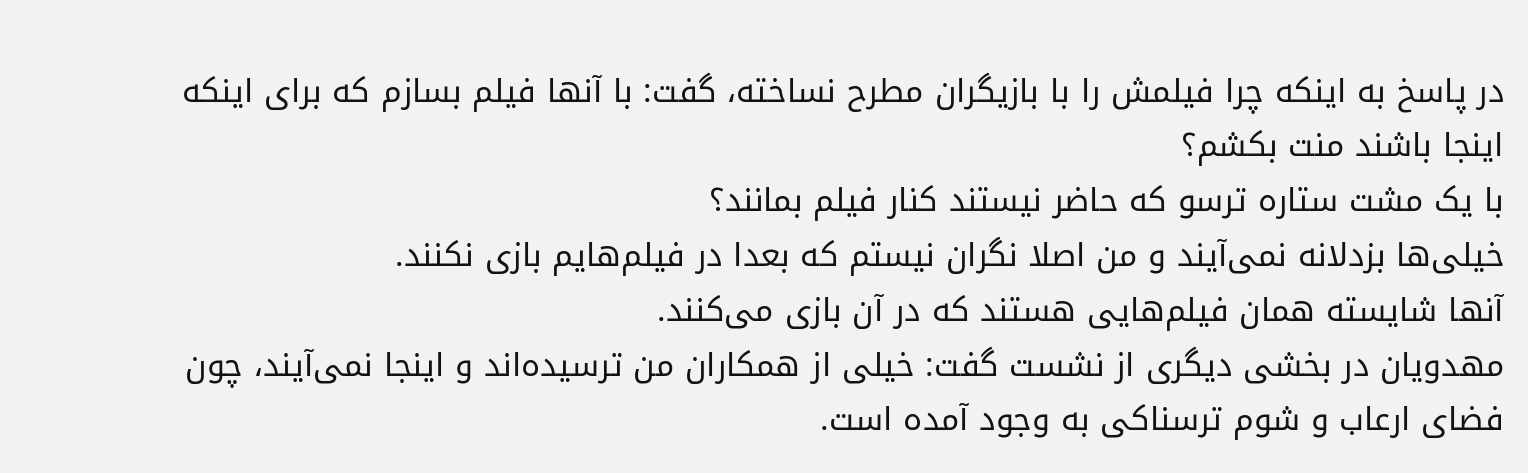در پاسخ به اینکه چرا فیلمش را با بازیگران مطرح نساخته، گفت: با آنها فیلم بسازم که برای اینکه اینجا باشند منت بکشم؟
با یک مشت ستاره ترسو که حاضر نیستند کنار فیلم بمانند؟
خیلی‌ها بزدلانه نمی‌آیند و من اصلا نگران نیستم که بعدا در فیلم‌هایم بازی نکنند.
آنها شایسته همان فیلم‌هایی هستند که در آن بازی می‌کنند.
مهدویان در بخشی دیگری از نشست گفت: خیلی از همکاران من ترسیده‌اند و اینجا نمی‌آیند، چون فضای ارعاب و شوم ترسناکی به وجود آمده است.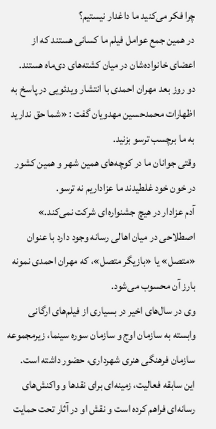چرا فکر می‌کنید ما داغدار نیستیم؟
در همین جمع عوامل فیلم ما کسانی هستند که از اعضای خانواده‌شان در میان کشته‌های دی‌ماه هستند.
دو روز بعد مهران احمدی با انتشار ویدئویی در پاسخ به اظهارات محمدحسین مهدویان گفت : «شما حق ندارید به ما برچسب ترسو بزنید.
وقتی جوانان ما در کوچه‌های همین شهر و همین کشور در خون خود غلطیدند ما عزاداریم نه ترسو.
آدم عزادار در هیچ جشنواره‌ای شرکت نمی‌کند.»
اصطلاحی در میان اهالی رسانه وجود دارد با عنوان «متصل» یا «بازیگر متصل»، که مهران احمدی نمونه بارز آن محسوب می‌شود.
وی در سال‌های اخیر در بسیاری از فیلم‌های ارگانی وابسته به سازمان اوج و سازمان سوره سینما، زیرمجموعه سازمان فرهنگی هنری شهرداری، حضور داشته است.
این سابقه فعالیت، زمینه‌ای برای نقدها و واکنش‌های رسانه‌ای فراهم کرده است و نقش او در آثار تحت حمایت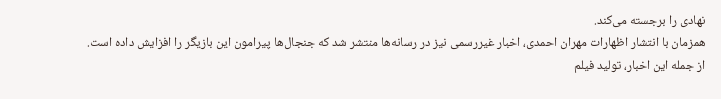نهادی را برجسته می‌کند.
همزمان با انتشار اظهارات مهران احمدی، اخبار غیررسمی نیز در رسانه‌ها منتشر شد که جنجال‌ها پیرامون این بازیگر را افزایش داده است.
از جمله این اخبار، تولید فیلم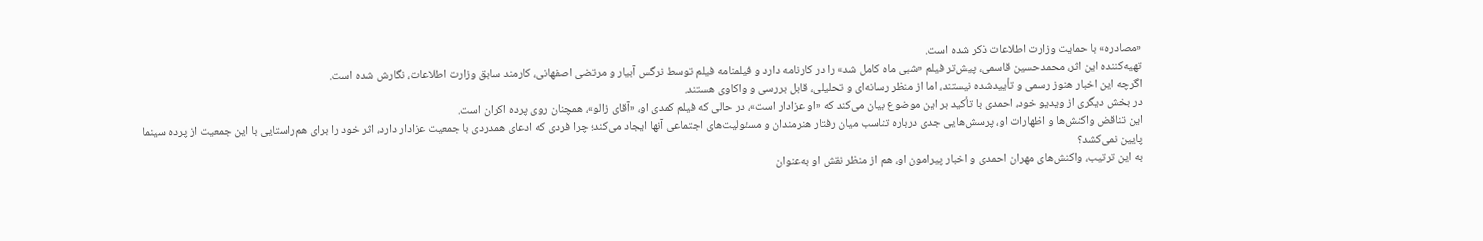«مصادره» با حمایت وزارت اطلاعات ذکر شده است.
تهیه‌کننده این اثر، محمدحسین قاسمی، پیش‌تر فیلم «شبی ماه کامل شد» را در کارنامه دارد و فیلمنامه فیلم توسط نرگس آبیار و مرتضی اصفهانی، کارمند سابق وزارت اطلاعات، نگارش شده است.
اگرچه این اخبار هنوز رسمی و تأییدشده نیستند، اما از منظر رسانه‌ای و تحلیلی، قابل بررسی و واکاوی هستند.
در بخش دیگری از ویدیو خود، احمدی با تأکید بر این موضوع بیان می‌کند که «او عزادار است»، در حالی که فیلم کمدی او، «آقای زالو»، همچنان روی پرده اکران است.
این تناقض واکنش‌ها و اظهارات او، پرسش‌هایی جدی درباره تناسب میان رفتار هنرمندان و مسئولیت‌های اجتماعی آنها ایجاد می‌کند؛ چرا فردی که ادعای همدردی با جمعیت عزادار دارد، اثر خود را برای هم‌راستایی با این جمعیت از پرده سینما پایین نمی‌کشد؟
به این ترتیب، واکنش‌های مهران احمدی و اخبار پیرامون او، هم از منظر نقش او به‌عنوان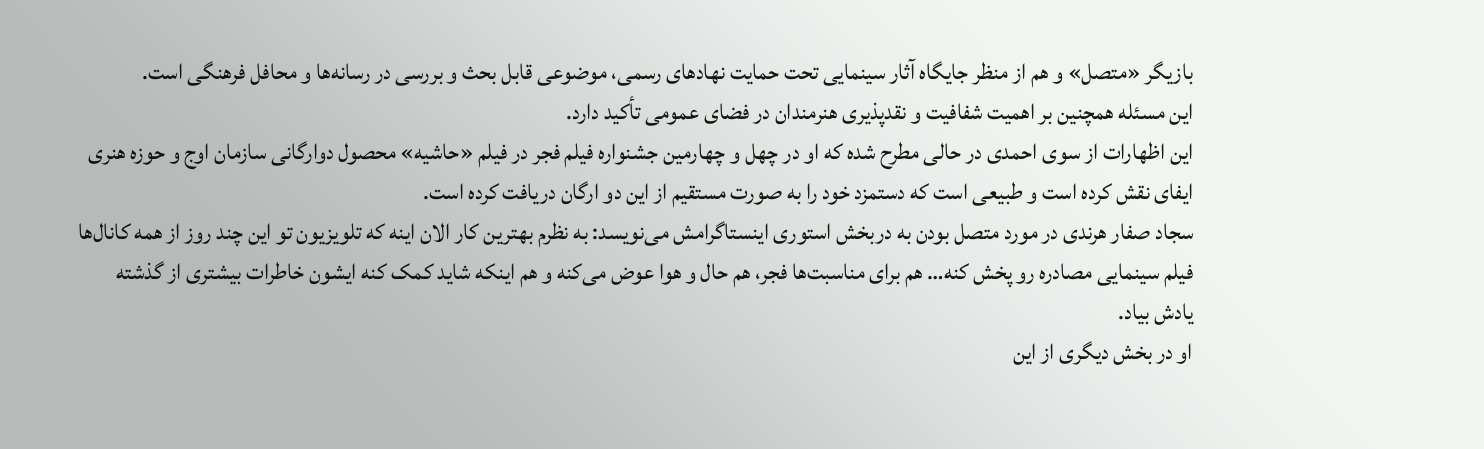بازیگر «متصل» و هم از منظر جایگاه آثار سینمایی تحت حمایت نهادهای رسمی، موضوعی قابل بحث و بررسی در رسانه‌ها و محافل فرهنگی است.
این مسئله همچنین بر اهمیت شفافیت و نقدپذیری هنرمندان در فضای عمومی تأکید دارد.
این اظهارات از سوی احمدی در حالی مطرح شده که او در چهل و چهارمین جشنواره فیلم فجر در فیلم «حاشیه» محصول دوارگانی سازمان اوج و حوزه هنری ایفای نقش کرده است و طبیعی است که دستمزد خود را به صورت مستقیم از این دو ارگان دریافت کرده است.
سجاد صفار هرندی در مورد متصل بودن به دربخش استوری اینستاگرامش می‌نویسد: به نظرم بهترین کار الان اینه که تلویزیون تو این چند روز از همه کانال‌ها فیلم سینمایی مصادره رو پخش کنه… هم برای مناسبت‌ها فجر، هم حال و هوا عوض می‌کنه و هم اینکه شاید کمک کنه ایشون خاطرات بیشتری از گذشته یادش بیاد.
او در بخش دیگری از این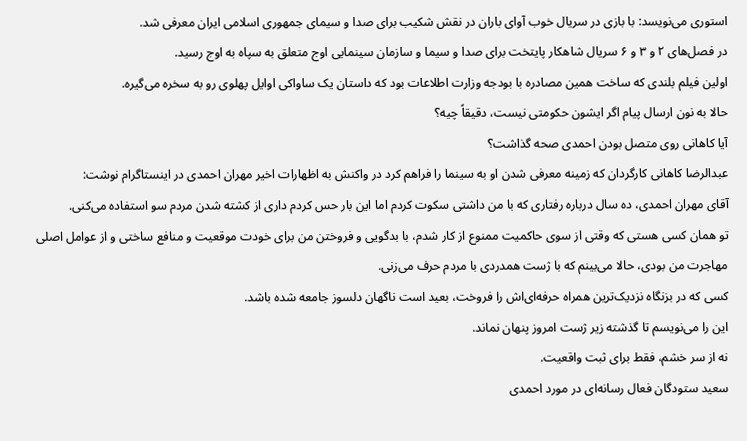استوری می‌نویسد: با بازی در سریال خوب آوای باران در نقش شکیب برای صدا و سیمای جمهوری اسلامی ایران معرفی شد.
در فصل‌های ۲ و ۳ و ۶ سریال شاهکار پایتخت برای صدا و سیما و سازمان سینمایی اوج متعلق به سپاه به اوج رسید.
اولین فیلم بلندی که ساخت همین مصادره با بودجه وزارت اطلاعات بود که داستان یک ساواکی اوایل پهلوی رو به سخره می‌گیره.
حالا به نون ارسال پیام اگر ایشون حکومتی نیست، دقیقاً چیه؟
آیا کاهانی روی متصل بودن احمدی صحه گذاشت؟
عبدالرضا کاهانی کارگردان که زمینه معرفی شدن او به سینما را فراهم کرد در واکنش به اظهارات اخیر مهران احمدی در اینستاگرام نوشت:
آقای مهران احمدی، ده سال درباره رفتاری که با من داشتی سکوت کردم اما این بار حس کردم داری از کشته شدن مردم سو استفاده می‌کنی.
تو همان کسی هستی که وقتی از سوی حاکمیت ممنوع از کار شدم، با بدگویی و فروختن من برای خودت موقعیت و منافع ساختی و از عوامل اصلی مهاجرت من بودی، حالا می‌بینم که با ژست همدردی با مردم حرف می‌زنی.
کسی که در بزنگاه نزدیک‌ترین همراه حرفه‌ای‌اش را فروخت، بعید است ناگهان دلسوز جامعه شده باشد.
این را می‌نویسم تا گذشته زیر ژست امروز پنهان نماند.
نه از سر خشم، فقط برای ثبت واقعیت.
سعید ستودگان فعال رسانه‌ای در مورد احمدی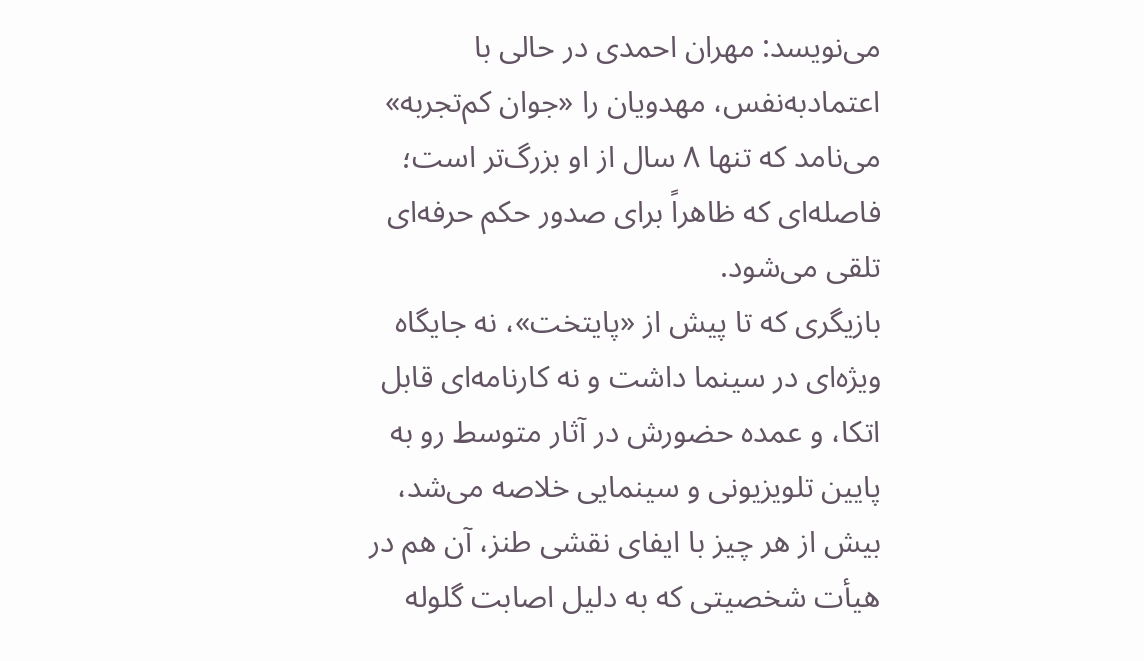می‌نویسد: مهران احمدی در حالی با اعتمادبه‌نفس، مهدویان را «جوان کم‌تجربه» می‌نامد که تنها ۸ سال از او بزرگ‌تر است؛ فاصله‌ای که ظاهراً برای صدور حکم حرفه‌ای تلقی می‌شود.
بازیگری که تا پیش از «پایتخت»، نه جایگاه ویژه‌ای در سینما داشت و نه کارنامه‌ای قابل اتکا، و عمده حضورش در آثار متوسط رو به پایین تلویزیونی و سینمایی خلاصه می‌شد، بیش از هر چیز با ایفای نقشی طنز، آن هم در هیأت شخصیتی که به دلیل اصابت گلوله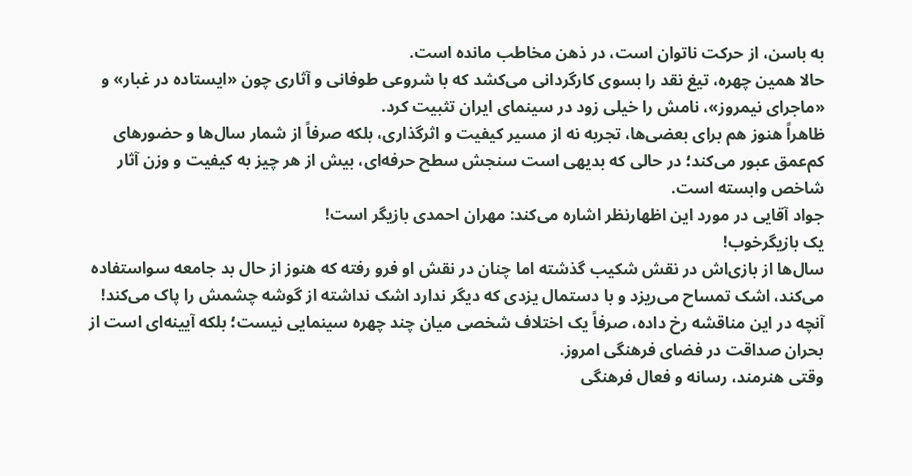به باسن، از حرکت ناتوان است، در ذهن مخاطب مانده است.
حالا همین چهره، تیغ نقد را بسوی کارگردانی می‌کشد که با شروعی طوفانی و آثاری چون «ایستاده در غبار» و «ماجرای نیمروز»، نامش را خیلی زود در سینمای ایران تثبیت کرد.
ظاهراً هنوز هم برای بعضی‌ها، تجربه نه از مسیر کیفیت و اثرگذاری، بلکه صرفاً از شمار سال‌ها و حضورهای کم‌عمق عبور می‌کند؛ در حالی که بدیهی است سنجش سطح حرفه‌ای، بیش از هر چیز به کیفیت و وزن آثار شاخص وابسته است.
جواد آقایی در مورد این اظهارنظر اشاره می‌کند: مهران احمدی بازیگر است!
یک بازیگرخوب!
سال‌ها از بازی‌اش در نقش شکیب گذشته اما چنان در نقش او فرو رفته که هنوز از حال بد جامعه سواستفاده می‌کند، اشک تمساح می‌ریزد و با دستمال یزدی که دیگر ندارد اشک نداشته‌ از گوشه چشمش را پاک می‌کند!
آنچه در این مناقشه رخ داده، صرفاً یک اختلاف شخصی میان چند چهره سینمایی نیست؛ بلکه آیینه‌ای است از بحران صداقت در فضای فرهنگی امروز.
وقتی هنرمند، رسانه و فعال فرهنگی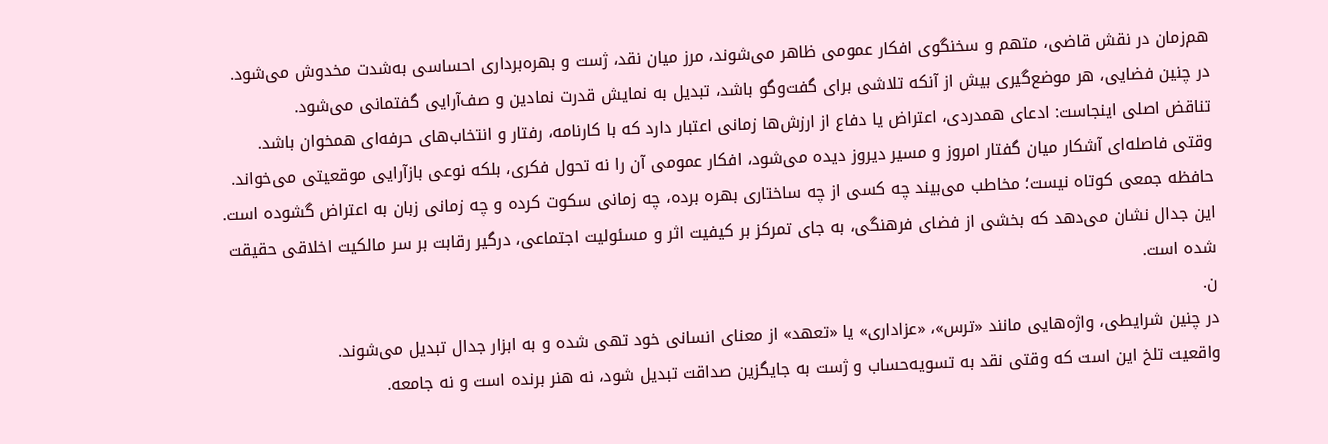هم‌زمان در نقش قاضی، متهم و سخنگوی افکار عمومی ظاهر می‌شوند، مرز میان نقد، ژست و بهره‌برداری احساسی به‌شدت مخدوش می‌شود.
در چنین فضایی، هر موضع‌گیری بیش از آنکه تلاشی برای گفت‌وگو باشد، تبدیل به نمایش قدرت نمادین و صف‌آرایی گفتمانی می‌شود.
تناقض اصلی اینجاست: ادعای همدردی، اعتراض یا دفاع از ارزش‌ها زمانی اعتبار دارد که با کارنامه، رفتار و انتخاب‌های حرفه‌ای همخوان باشد.
وقتی فاصله‌ای آشکار میان گفتار امروز و مسیر دیروز دیده می‌شود، افکار عمومی آن را نه تحول فکری، بلکه نوعی بازآرایی موقعیتی می‌خواند.
حافظه جمعی کوتاه نیست؛ مخاطب می‌بیند چه کسی از چه ساختاری بهره برده، چه زمانی سکوت کرده و چه زمانی زبان به اعتراض گشوده است.
این جدال نشان می‌دهد که بخشی از فضای فرهنگی، به جای تمرکز بر کیفیت اثر و مسئولیت اجتماعی، درگیر رقابت بر سر مالکیت اخلاقی حقیقت شده است.
ن.
در چنین شرایطی، واژه‌هایی مانند «ترس»، «عزاداری» یا «تعهد» از معنای انسانی خود تهی شده و به ابزار جدال تبدیل می‌شوند.
واقعیت تلخ این است که وقتی نقد به تسویه‌حساب و ژست به جایگزین صداقت تبدیل شود، نه هنر برنده است و نه جامعه.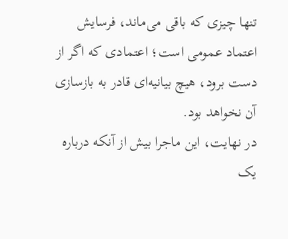تنها چیزی که باقی می‌ماند، فرسایش اعتماد عمومی است؛ اعتمادی که اگر از دست برود، هیچ بیانیه‌ای قادر به بازسازی آن نخواهد بود.
در نهایت، این ماجرا بیش از آنکه درباره یک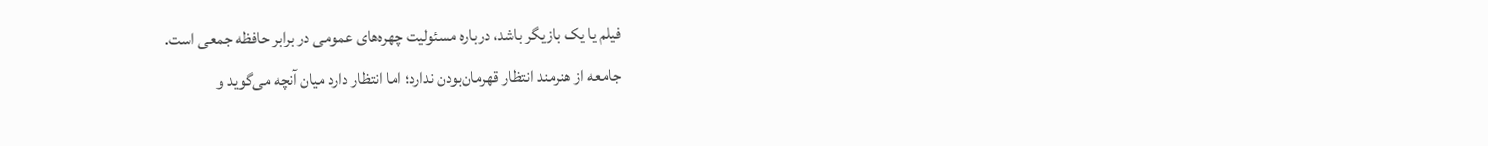فیلم یا یک بازیگر باشد، درباره مسئولیت چهره‌های عمومی در برابر حافظه جمعی است.
جامعه از هنرمند انتظار قهرمان‌بودن ندارد؛ اما انتظار دارد میان آنچه می‌گوید و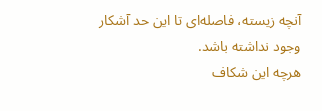آنچه زیسته، فاصله‌ای تا این حد آشکار وجود نداشته باشد.
هرچه این شکاف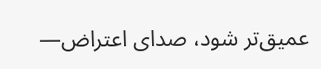عمیق‌تر شود، صدای اعتراض—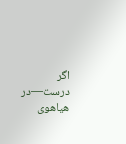اگر درست—در هیاهوی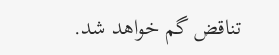تناقض گم خواهد شد.